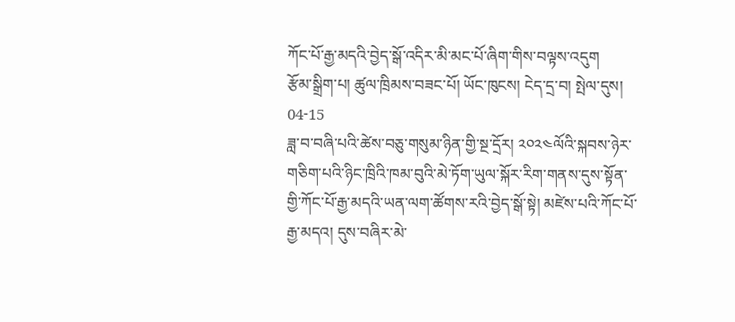ཀོང་པོ་རྒྱ་མདའི་བྱེད་སྒོ་འདིར་མི་མང་པོ་ཞིག་གིས་བལྟས་འདུག
རྩོམ་སྒྲིག་པ། ཚུལ་ཁྲིམས་བཟང་པོ། ཡོང་ཁུངས། ངེད་དྲ་བ། སྤེལ་དུས། 04-15
ཟླ་བ་བཞི་པའི་ཚེས་བཅུ་གསུམ་ཉིན་གྱི་སྔ་དྲོར། ༢༠༢༤ལོའི་སྐབས་ཉེར་གཅིག་པའི་ཉིང་ཁྲིའི་ཁམ་བུའི་མེ་ཏོག་ཡུལ་སྐོར་རིག་གནས་དུས་སྟོན་གྱི་ཀོང་པོ་རྒྱ་མདའི་ཡན་ལག་ཚོགས་རའི་བྱེད་སྒོ་སྟེ། མཛེས་པའི་ཀོང་པོ་རྒྱ་མདའ། དུས་བཞིར་མེ་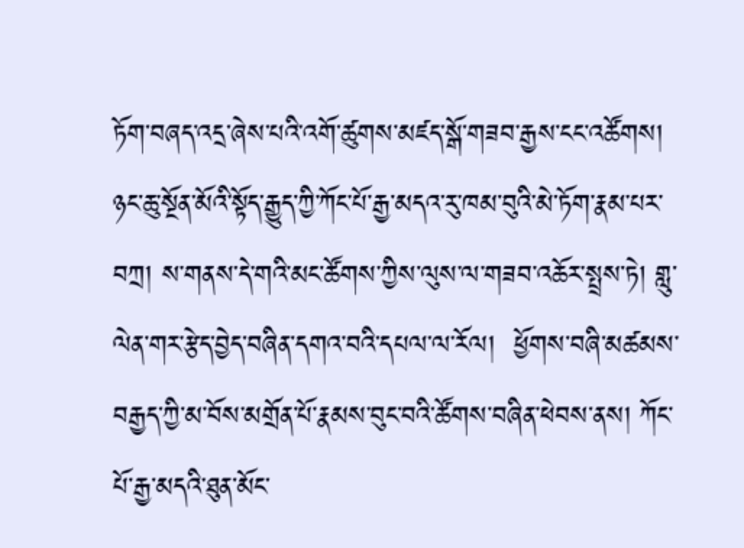ཏོག་བཞད་འདྲ་ཞེས་པའི་འགོ་ཚུགས་མཛད་སྒོ་གཟབ་རྒྱས་ངང་འཚོགས།
ཉང་ཆུ་སྔོན་མོའི་སྟོད་རྒྱུད་ཀྱི་ཀོང་པོ་རྒྱ་མདའ་རུ་ཁམ་བུའི་མེ་ཏོག་རྣམ་པར་བཀྲ། ས་གནས་དེ་གའི་མང་ཚོགས་ཀྱིས་ལུས་ལ་གཟབ་འཆོར་སྤྲས་ཏེ། གླུ་ལེན་གར་རྩེད་བྱེད་བཞིན་དགའ་བའི་དཔལ་ལ་རོལ།  ཕྱོགས་བཞི་མཚམས་བརྒྱད་ཀྱི་མ་བོས་མགྲོན་པོ་རྣམས་བུང་བའི་ཚོགས་བཞིན་ཕེབས་ནས། ཀོང་པོ་རྒྱ་མདའི་ཐུན་མོང་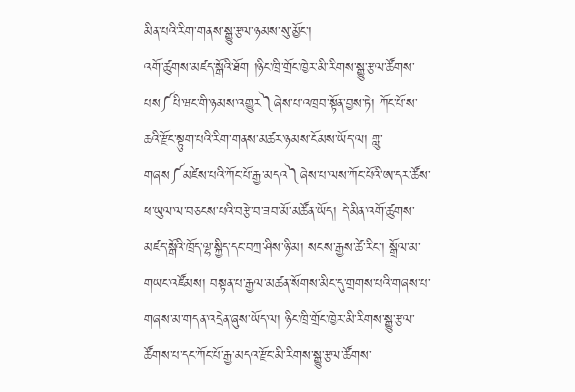མིན་པའི་རིག་གནས་སྒྱུ་རྩལ་ཉམས་སུ་མྱོང་།
འགོ་ཚུགས་མཛད་སྒོའི་ཐོག །ཉིང་ཁྲི་གྲོང་ཁྱེར་མི་རིགས་སྒྱུ་རྩལ་ཚོགས་པས༼པི་ཝང་གི་ཉམས་འགྱུར༽ཞེས་པ་འཁྲབ་སྟོན་བྱས་ཏེ། ཀོང་པོ་ས་ཆའི་རྫོང་སྟུག་པའི་རིག་གནས་མཚར་ཉམས་ངོམས་ཡོད་ལ། གླུ་གཞས༼མཛེས་པའི་ཀོང་པོ་རྒྱ་མདའ༽ཞེས་པ་ལས་ཀོང་པོའི་ཨ་དར་ཚོས་ཕ་ཡུལ་ལ་བཅངས་པའི་བརྩེ་བ་ཟབ་མོ་མཚོན་ཡོད། དེ་མིན་འགོ་ཚུགས་མཛད་སྒོའི་ཁྲོད་ལྷ་སྐྱིད་དང་བཀྲ་ཤིས་ཉི་མ། སངས་རྒྱས་ཚེ་རིང་། སྒྲོལ་མ་གཡང་འཛོམས། བསྟན་པ་རྒྱལ་མཚན་སོགས་མིང་དུ་གྲགས་པའི་གཞས་པ་གཞས་མ་གདན་འདྲེན་ཞུས་ཡོད་ལ། ཉིང་ཁྲི་གྲོང་ཁྱེར་མི་རིགས་སྒྱུ་རྩལ་ཚོགས་པ་དང་ཀོང་པོ་རྒྱ་མདའ་རྫོང་མི་རིགས་སྒྱུ་རྩལ་ཚོགས་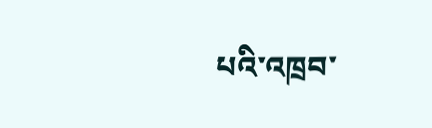པའི་འཁྲབ་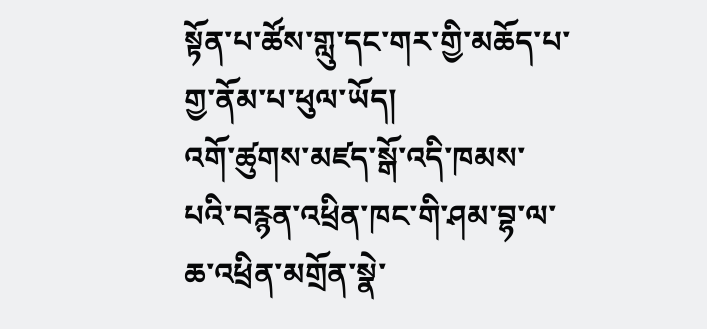སྟོན་པ་ཚོས་གླུ་དང་གར་གྱི་མཆོད་པ་གྱ་ནོམ་པ་ཕུལ་ཡོད།
འགོ་ཚུགས་མཛད་སྒོ་འདི་ཁམས་པའི་བརྙན་འཕྲིན་ཁང་གི་ཤམ་བྷ་ལ་ཆ་འཕྲིན་མགྲོན་སྣེ་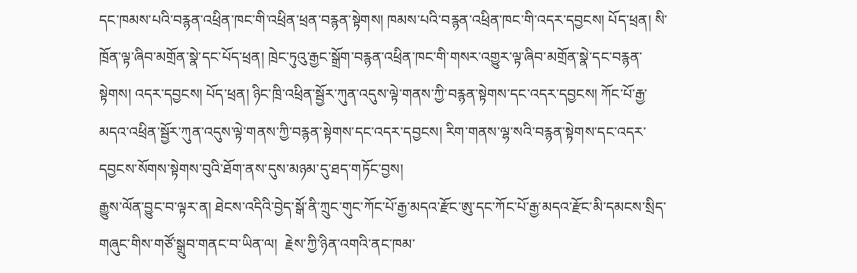དང་ཁམས་པའི་བརྙན་འཕྲིན་ཁང་གི་འཕྲིན་ཕྲན་བརྙན་སྟེགས། ཁམས་པའི་བརྙན་འཕྲིན་ཁང་གི་འདར་དབྱངས། པོད་ཕྲན། སི་ཁྲོན་ལྟ་ཞིབ་མགྲོན་སྣེ་དང་པོད་ཕྲན། ཁྲེང་ཏུའུ་རྒྱང་སྒྲོག་བརྙན་འཕྲིན་ཁང་གི་གསར་འགྱུར་ལྟ་ཞིབ་མགྲོན་སྣེ་དང་བརྙན་སྟེགས། འདར་དབྱངས། པོད་ཕྲན། ཉིང་ཁྲི་འཕྲིན་སྦྱོར་ཀུན་འདུས་ལྟེ་གནས་ཀྱི་བརྙན་སྟེགས་དང་འདར་དབྱངས། ཀོང་པོ་རྒྱ་མདའ་འཕྲིན་སྦྱོར་ཀུན་འདུས་ལྟེ་གནས་ཀྱི་བརྙན་སྟེགས་དང་འདར་དབྱངས། རིག་གནས་ལྷ་སའི་བརྙན་སྟེགས་དང་འདར་དབྱངས་སོགས་སྟེགས་བུའི་ཐོག་ནས་དུས་མཉམ་དུ་ཐད་གཏོང་བྱས།
རྒྱུས་ལོན་བྱུང་བ་ལྟར་ན། ཐེངས་འདིའི་བྱེད་སྒོ་ནི་ཀྲུང་གུང་ཀོང་པོ་རྒྱ་མདའ་རྫོང་ཨུ་དང་ཀོང་པོ་རྒྱ་མདའ་རྫོང་མི་དམངས་སྲིད་གཞུང་གིས་གཙོ་སྒྲུབ་གནང་བ་ཡིན་ལ།  རྗེས་ཀྱི་ཉིན་འགའི་ནང་ཁམ་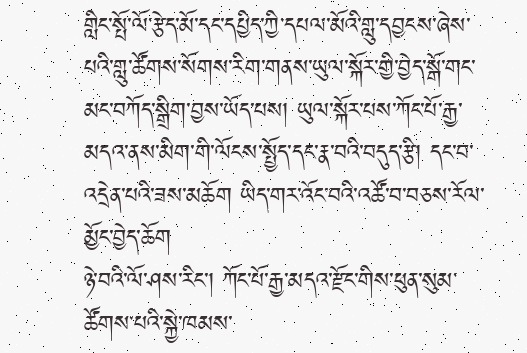གླིང་སྤོ་ལོ་རྩེད་མོ་དང་དཔྱིད་ཀྱི་དཔལ་མོའི་གླུ་དབྱངས་ཞེས་པའི་གླུ་ཚོགས་སོགས་རིག་གནས་ཡུལ་སྐོར་གྱི་བྱེད་སྒོ་གང་མང་བཀོད་སྒྲིག་བྱས་ཡོད་པས། ཡུལ་སྐོར་པས་ཀོང་པོ་རྒྱ་མདའ་ནས་མིག་གི་ལོངས་སྤྱོད་དང་རྣ་བའི་བདུད་རྩི། དང་བ་འདྲེན་པའི་ཟས་མཆོག ཡིད་གར་འོང་བའི་འཚོ་བ་བཅས་རོལ་མྱོང་བྱེད་ཆོག
ཉེ་བའི་ལོ་ཤས་རིང་། ཀོང་པོ་རྒྱ་མདའ་རྫོང་གིས་ཕུན་སུམ་ཚོགས་པའི་སྐྱེ་ཁམས་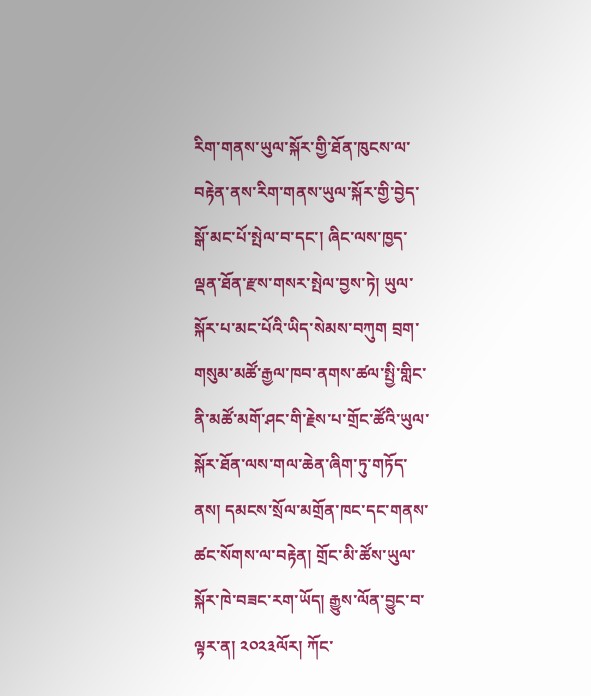རིག་གནས་ཡུལ་སྐོར་གྱི་ཐོན་ཁུངས་ལ་བརྟེན་ནས་རིག་གནས་ཡུལ་སྐོར་གྱི་བྱེད་སྒོ་མང་པོ་སྤེལ་བ་དང་། ཞིང་ལས་ཁྱད་ལྡན་ཐོན་རྫས་གསར་སྤེལ་བྱས་ཏེ། ཡུལ་སྐོར་པ་མང་པོའི་ཡིད་སེམས་བཀུག བྲག་གསུམ་མཚོ་རྒྱལ་ཁབ་ནགས་ཚལ་སྤྱི་གླིང་ནི་མཚོ་མགོ་ཤང་གི་རྗེས་པ་གྲོང་ཚོའི་ཡུལ་སྐོར་ཐོན་ལས་གལ་ཆེན་ཞིག་ཏུ་གཏོད་ནས། དམངས་སྲོལ་མགྲོན་ཁང་དང་གནས་ཚང་སོགས་ལ་བརྟེན། གྲོང་མི་ཚོས་ཡུལ་སྐོར་ཁེ་བཟང་རག་ཡོད། རྒྱུས་ལོན་བྱུང་བ་ལྟར་ན། ༢༠༢༣ལོར། ཀོང་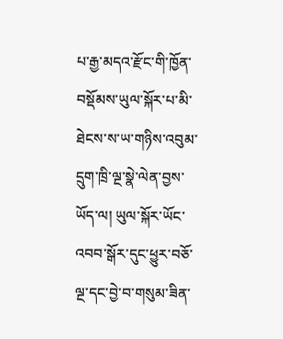པ་རྒྱ་མདའ་རྫོང་གི་ཁྱོན་བསྡོམས་ཡུལ་སྐོར་པ་མི་ཐེངས་ས་ཡ་གཉིས་འབུམ་དྲུག་ཁྲི་ལྔ་སྣེ་ལེན་བྱས་ཡོད་ལ། ཡུལ་སྐོར་ཡོང་འབབ་སྒོར་དུང་ཕྱུར་བཅོ་ལྔ་དང་བྱེ་བ་གསུམ་ཟིན་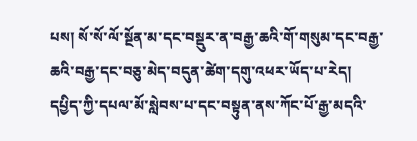པས། སོ་སོ་ལོ་སྔོན་མ་དང་བསྡུར་ན་བརྒྱ་ཆའི་གོ་གསུམ་དང་བརྒྱ་ཆའི་བརྒྱ་དང་བཅུ་མེད་བདུན་ཚེག་དགུ་འཕར་ཡོད་པ་རེད།
དཔྱིད་ཀྱི་དཔལ་མོ་སླེབས་པ་དང་བསྟུན་ནས་ཀོང་པོ་རྒྱ་མདའི་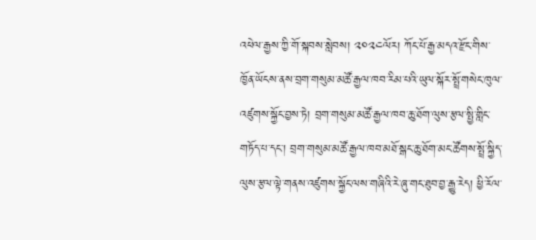འཕེལ་རྒྱས་ཀྱི་གོ་སྐབས་སླེབས། ༢༠༢༤ལོར། ཀོང་པོ་རྒྱ་མདའ་རྫོང་གིས་ཁྱོན་ཡོངས་ནས་བྲག་གསུམ་མཚོ་རྒྱལ་ཁབ་རིམ་པའི་ཡུལ་སྐོར་སྤྲོ་གསེང་ཁུལ་འཛུགས་སྐྱོང་བྱས་ཏེ། བྲག་གསུམ་མཚོ་རྒྱལ་ཁབ་ཆུ་ཐོག་ལུས་རྩལ་སྤྱི་གླིང་གཏོད་པ་དང་། བྲག་གསུམ་མཚོ་རྒྱལ་ཁབ་མཐོ་སྒང་ཆུ་ཐོག་མང་ཚོགས་སྤྲོ་སྐྱིད་ལུས་རྩལ་ལྟེ་གནས་འཛུགས་སྐྱོང་ལས་གཞིའི་རེ་ཞུ་གང་ཐུབ་བྱ་རྒྱུ་རེད། ཕྱི་རོལ་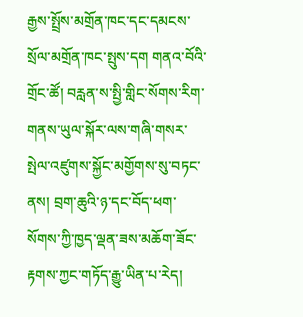རྒྱས་སྤྲོས་མགྲོན་ཁང་དང་དམངས་སྲོལ་མགྲོན་ཁང་སྤུས་དག གནའ་བོའི་གྲོང་ཚོ། བརླན་ས་སྤྱི་གླིང་སོགས་རིག་གནས་ཡུལ་སྐོར་ལས་གཞི་གསར་སྤེལ་འཛུགས་སྐྱོང་མགྱོགས་སུ་བཏང་ནས། བྲག་ཆུའི་ཉ་དང་བོད་ཕག་སོགས་ཀྱི་ཁྱད་ལྡན་ཟས་མཆོག་ཟོང་རྟགས་ཀྱང་གཏོད་རྒྱུ་ཡིན་པ་རེད།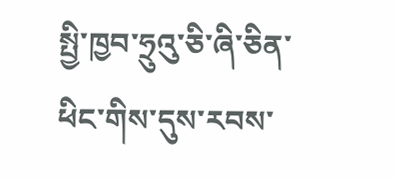སྤྱི་ཁྱབ་ཧྲུའུ་ཅི་ཞི་ཅིན་ཕིང་གིས་དུས་རབས་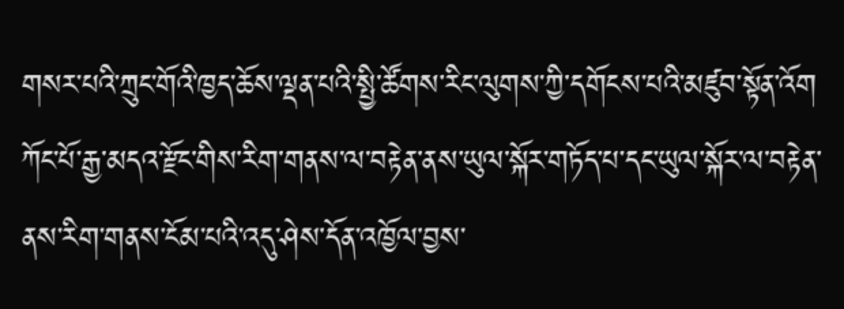གསར་པའི་ཀྲུང་གོའི་ཁྱད་ཆོས་ལྡན་པའི་སྤྱི་ཚོགས་རིང་ལུགས་ཀྱི་དགོངས་པའི་མཛུབ་སྟོན་འོག ཀོང་པོ་རྒྱ་མདའ་རྫོང་གིས་རིག་གནས་ལ་བརྟེན་ནས་ཡུལ་སྐོར་གཏོད་པ་དང་ཡུལ་སྐོར་ལ་བརྟེན་ནས་རིག་གནས་ངོམ་པའི་འདུ་ཤེས་དོན་འཁྱོལ་བྱས་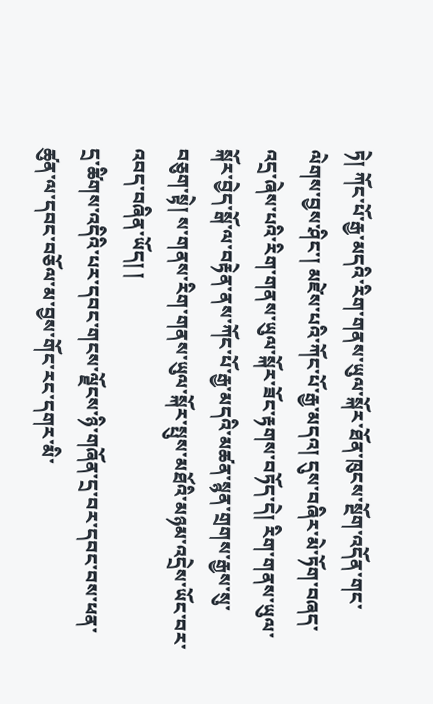ཏེ། ཀོང་པོ་རྒྱ་མདའི་རིག་གནས་ཡུལ་སྐོར་ཐོན་ཁུངས་སྔོག་འདོན་གང་ལེགས་བྱས་ཤིང་། མཛེས་པའི་ཀོང་པོ་རྒྱ་མདའ། དུས་བཞིར་མེ་ཏོག་བཞད་འདྲ་ཞེས་པའི་རིག་གནས་ཡུལ་སྐོར་ཟོང་རྟགས་བཏོད་དེ། རིག་གནས་ཡུལ་སྐོར་བྱེད་སྒོ་ལ་བརྟེན་ནས་ཀོང་པོ་རྒྱ་མདའི་མཚན་སྙན་གྲགས་རྒྱས་སུ་བཅུག་སྟེ། ས་གནས་རིག་གནས་ཡུལ་སྐོར་སྤུས་མཐོའི་མཉམ་འདྲེས་ཡོང་བར་འབད་བཞིན་ཡོད། །
དྲ་ཚིགས་འདིའི་པར་དབང་གངས་ལྗོངས་ཉི་གཞོན་དྲ་བར་དབང་བས་ཕན་ཚུན་ལ་དབང་བཅོལ་མ་བྱས་གོང་རང་དགར་མི་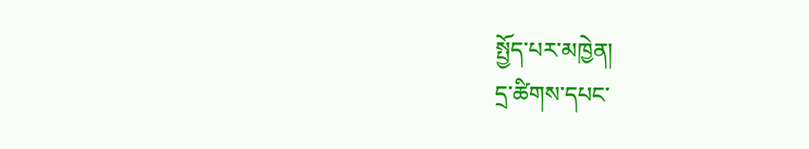སྤྱོད་པར་མཁྱེན།
དྲ་ཚིགས་དཔང་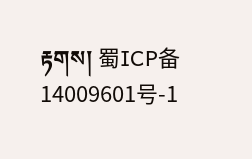རྟགས། 蜀ICP备14009601号-1